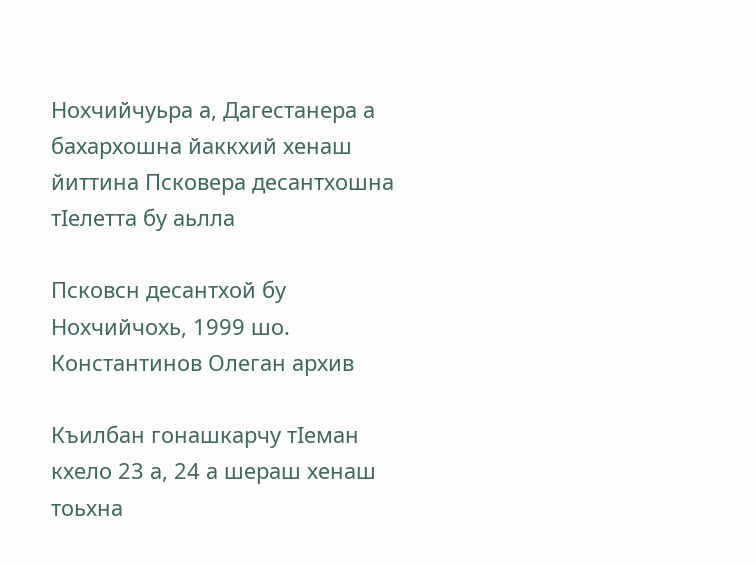Нохчийчуьра а, Дагестанера а бахархошна йаккхий хенаш йиттина Псковера десантхошна тIелетта бу аьлла

Псковсн десантхой бу Нохчийчохь, 1999 шо. Константинов Олеган архив

Къилбан гонашкарчу тIеман кхело 23 а, 24 а шераш хенаш тоьхна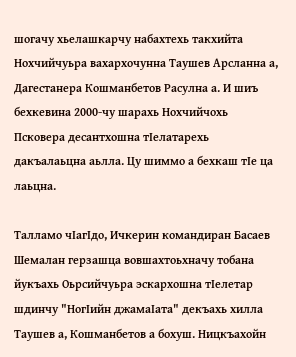шогачу хьелашкарчу набахтехь такхийта Нохчийчуьра вахархочунна Таушев Арсланна а, Дагестанера Кошманбетов Расулна а. И шиъ бехкевина 2000-чу шарахь Нохчийчохь Псковера десантхошна тIелатарехь дакъалаьцна аьлла. Цу шиммо а бехкаш тIе ца лаьцна.

Талламо чIагIдо, Ичкерин командиран Басаев Шемалан герзашца вовшахтоьхначу тобана йукъахь Оьрсийчуьра эскархошна тIелетар шдинчу "НогIийн джамаIата" декъахь хилла Таушев а, Кошманбетов а бохуш. Ницкъахойн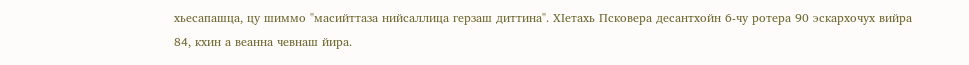хьесапашца, цу шиммо "масийттаза нийсаллица герзаш диттина". ХIетахь Псковера десантхойн 6-чу ротера 90 эскархочух вийра 84, кхин а веанна чевнаш йира.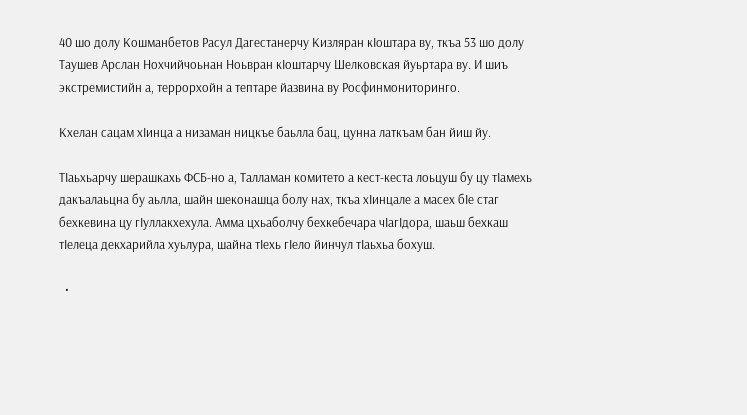40 шо долу Кошманбетов Расул Дагестанерчу Кизляран кӀоштара ву, ткъа 53 шо долу Таушев Арслан Нохчийчоьнан Ноьвран кӀоштарчу Шелковская йуьртара ву. И шиъ экстремистийн а, террорхойн а тептаре йазвина ву Росфинмониторинго.

Кхелан сацам хӀинца а низаман ницкъе баьлла бац, цунна латкъам бан йиш йу.

ТӀаьхьарчу шерашкахь ФСБ-но а, Талламан комитето а кест-кеста лоьцуш бу цу тӀамехь дакъалаьцна бу аьлла, шайн шеконашца болу нах, ткъа хӀинцале а масех бӀе стаг бехкевина цу гӀуллакхехула. Амма цхьаболчу бехкебечара чӀагӀдора, шаьш бехкаш тIелеца декхарийла хуьлура, шайна тIехь гӀело йинчул тIаьхьа бохуш.

  •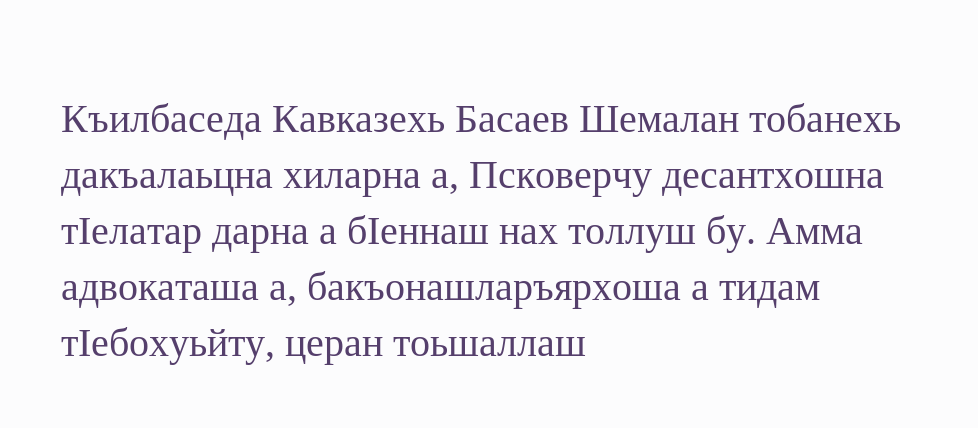Къилбаседа Кавказехь Басаев Шемалан тобанехь дакъалаьцна хиларна а, Псковерчу десантхошна тӀелатар дарна а бӀеннаш нах толлуш бу. Амма адвокаташа а, бакъонашларъярхоша а тидам тIебохуьйту, церан тоьшаллаш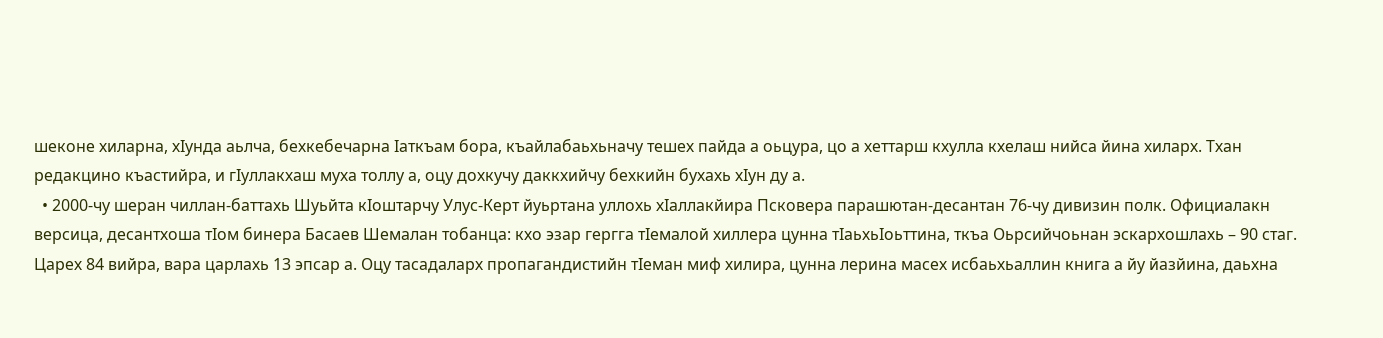шеконе хиларна, хIунда аьлча, бехкебечарна Iаткъам бора, къайлабаьхьначу тешех пайда а оьцура, цо а хеттарш кхулла кхелаш нийса йина хиларх. Тхан редакцино къастийра, и гӀуллакхаш муха толлу а, оцу дохкучу даккхийчу бехкийн бухахь хIун ду а.
  • 2000-чу шеран чиллан-баттахь Шуьйта кIоштарчу Улус-Керт йуьртана уллохь хIаллакйира Псковера парашютан-десантан 76-чу дивизин полк. Официалакн версица, десантхоша тIом бинера Басаев Шемалан тобанца: кхо эзар гергга тIемалой хиллера цунна тIаьхьIоьттина, ткъа Оьрсийчоьнан эскархошлахь – 90 стаг. Царех 84 вийра, вара царлахь 13 эпсар а. Оцу тасадаларх пропагандистийн тIеман миф хилира, цунна лерина масех исбаьхьаллин книга а йу йазйина, даьхна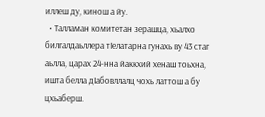иллеш ду, кинош а йу.
  • Талламан комитетан зерашца, хьалхо билгалдаьллера тIелатарна гунахь ву 43 стаг аьлла, царах 24-нна йаккхий хенаш тоьхна, ишта белла дIабовллалц чохь латтош а бу цхьаберш.